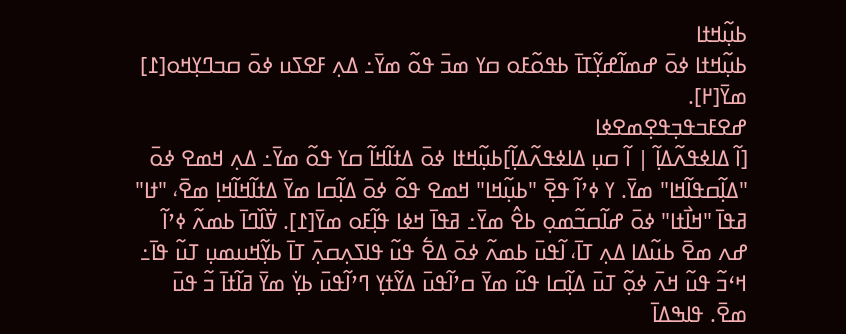ߕߎ߲߬ߞߙߊ
ߕߎ߲߬ߞߙߊ ߦߋ߫ ߝߘߊ߬ߝߌ߲߬ߠߊ߫ ߕߟߋ߬ߓߋ ߛߌ ߘߏ߫ ߟߋ߬ ߘߌ߫߸ ߡߍ߲ ߓߐߖߎ ߦߋ߫ ߛߏߣߌ߲ߞߋ[߁] ߘߌ߫[߂].
ߝߐߓߏߟߏ߲ߟߐ߲ߘߐߦߊ
[ߊ߬ ߡߊߦߟߍ߬ߡߊ߲߬ | ߊ߬ ߛߎ߲ ߡߊߦߟߍ߬ߡߊ߲߬]ߕߎ߲߬ߞߙߊ ߦߋ߫ ߡߙߊ߬ߞߊ߬ ߛߌ ߟߋ߬ ߘߌ߫߸ ߡߍ߲ ߞߘߐ ߦߋ߫ "ߡߊ߲߬ߛߟߊ߬ߞߊ" ߘߌ߫. ߌ ߦߴߊ߬ ߟߐ߲߫ "ߕߎ߲߬ߞߊ" ߞߘߐ ߟߋ߬ ߦߋ߫ ߡߊ߲߬ߛߊ ߘߌ߫ ߡߙߊ߬ߞߊ߬ߞߊ߲ ߘߐ߫، "ߙߊ" ߥߟߊ߫ "ߞߊ߯ߙߊ" ߦߋ߫ ߝߊ߬ߛߏ߬ߘߋ߲ ߕߐ߮ ߘߌ߫߸ ߥߟߊ߫ ߞߦߊ ߟߊ߲߬ߓߋ ߘߌ߫[߁]. ߜ߭ߊ߰ߣߊ߫ ߕߘߍ߬ ߦߴߊ߬ ߝߍ ߘߐ߫ ߕߎ߬ߡߊ ߡߍ߲ ߠߊ߫، ߊ߬ߟߎ߫ ߕߘߍ߬ ߦߋ߫ ߡߐ߱ ߟߎ߬ ߟߊߖߍ߲ߛߍ߲߫ ߠߊ߫ ߕߌ߲߬ߞߎߘߎ߲ ߠߎ߬ ߟߊ߫߸ ߞߵߏ߬ ߟߎ߬ ߞߍ߫ ߦߋ߲߬ ߠߎ߫ ߡߊ߲߬ߛߊ ߟߎ߬ ߘߌ߫ ߛߴߊ߬ߟߎ߫ ߡߌ߬ߙߌ߲ ߣߴߊ߬ߟߎ߫ ߕߌ߲߭ ߘߌ߫ ߥߊ߬ߙߊ߫ ߏ߬ ߟߎ߫ ߘߐ߫. ߟߊߒߡߊ߫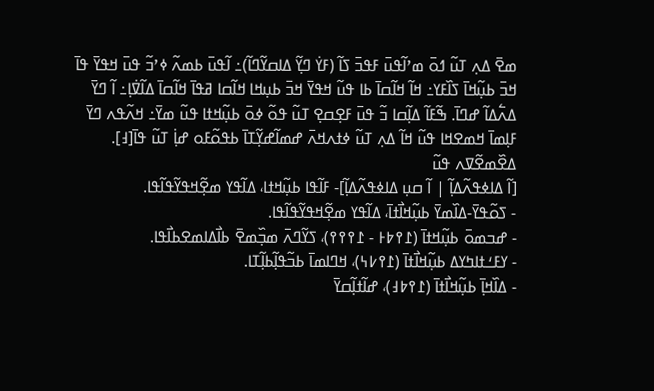ߘߐ߫ ߡߍ߲ ߠߎ߬ ߗߋ߫ ߘߴߊ߬ߟߎ߫ ߓߟߏ߫ ߖߊ߬ (ߓߌ߭ ߣߌ߲߬ ߡߊߛߌ߬ߣߊ߬)߸ ߊ߬ߟߎ߫ ߕߘߍ߬ ߦߴߏ߬ ߟߎ߫ ߞߟߌ߫ ߟߊ߫ ߞߏ߫ ߕߎ߲߬ߞߊ߫ ߖߊ߰ߓߌ߸ ߞߊ߬ ߞߊ߬ߛߊ߫ ߕߊ ߟߎ߬ ߞߟߌ߫ ߞߏ߫ ߕߎ߲ߞߊ ߞߊ߬ߛߊ ߥߟߊ߫ ߞߊ߬ߛߊ߫ ߡߊ߬ߜ߭ߊ߲߸ ߊ߬ ߣߌ߫ ߡߍ߱ߡߊ߬ ߝߣߊ߫. ߒ߬ߓߊ߬ ߡߊ߲߬ߛߊ ߏ߬ ߟߎ߫ ߓߐ߲ߛߐ߲ ߠߎ߬ ߟߋ߬ ߦߋ߫ ߕߎ߲߬ߞߙߊ ߟߎ߬ ߘߌ߫߸ ߞߍ߬ߟߍ ߣߌ߫ ߓߊ߲ߘߊ߫ ߞߘߐߞߊ ߟߎ߬ ߞߊ߬ ߡߍ߲ ߠߎ߬ ߦߙߍߞߍ߫ ߝߘߊ߬ߝߌ߲߬ߠߊ߫ ߕߟߋ߬ߓߋ ߝߊ߲߭ ߠߎ߬ ߟߊ߫[߃].
ߡߐ߰ߘߐ߬ߜߍ ߟߎ߬
[ߊ߬ ߡߊߦߟߍ߬ߡߊ߲߬ | ߊ߬ ߛߎ߲ ߡߊߦߟߍ߬ߡߊ߲߬]- ߓߊ߬ߟߊ ߕߎ߲߬ߞߙߊ، ߡߊ߬ߟߌ ߘߐ߲߬ߞߟߌ߬ߟߊ߬ߟߊ.
- ߖߋ߬ߟߌ߫-ߡߊ߰ߘߌ߫ ߕߎ߲߬ߞߊ߯ߙߊ߫، ߡߊ߬ߟߌ ߘߐ߲߬ߞߟߌ߬ߟߊ߬ߟߊ.
- ߝߏߘߋ߫ ߕߎ߲߬ߞߙߊ߫ (߁߉߈߅ - ߁߉߉߉)، ߖߌ߬ߣߍ߫ ߘߏ߲߰ߘߐ߫ ߕߊ߯ߡߊߘߐߕߊ߯ߟߊ.
- ߌߓߑߙߊߤߌߡ ߕߎ߲߬ߞߊ߯ߙߊ߫ (߁߉߇߆)، ߞߣߊߘߊ߫ ߕߏ߬ߟߊ߲߬ߕߊ߲߬ߠߊ.
- ߡߊ߰ߞߊ߲߫ ߕߎ߲߬ߞߊ߯ߙߊ߫ (߁߉߈߃)، ߝߊ߬ߙߊ߲߬ߛߌ߫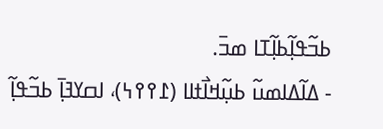ߕߏ߬ߟߊ߲߬ߕߊ߲߬ߠߊ ߘߏ߫.
- ߡߊ߬ߡߊߘߎ߬ ߕߎ߲߬ߞߊ߯ߙߊߊ (߁߉߉߆)، ߊߛߌߔߊ߲߫ ߕߏ߬ߟߊ߲߬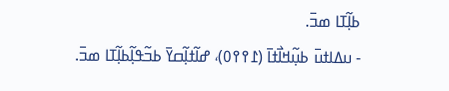ߕߊ߲߬ߠߊ ߘߏ߫.
- ߎߡߊߙߎ߫ ߕߎ߲߬ߞߊ߯ߙߊ߫ (߁߉߉߀)، ߝߊ߬ߙߊ߲߬ߛߌ߫ ߕߏ߬ߟߊ߲߬ߕߊ߲߬ߠߊ ߘߏ߫.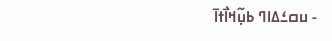- ߎߛߑߡߊߣ ߕߎ߲߬ߞߊ߯ߙߊ߫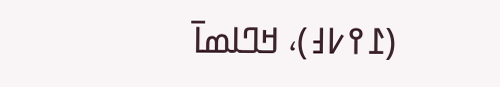(߁߉߇߃)، ߞߣߊߘߊ߫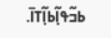ߕߏ߬ߟߊ߲߬ߕߊ߲߬ߠߊ߫.